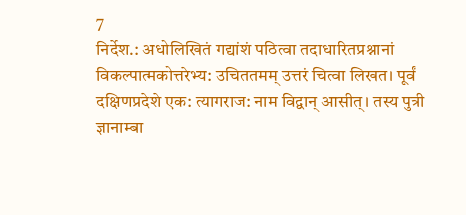7
निर्देश.: अधोलिखितं गद्यांशं पठित्वा तदाधारितप्रश्नानां विकल्पात्मकोत्तरेभ्य: उचिततमम् उत्तरं चित्वा लिखत। पूर्वं दक्षिणप्रदेशे एक: त्यागराज: नाम विद्वान् आसीत्। तस्य पुत्री ज्ञानाम्बा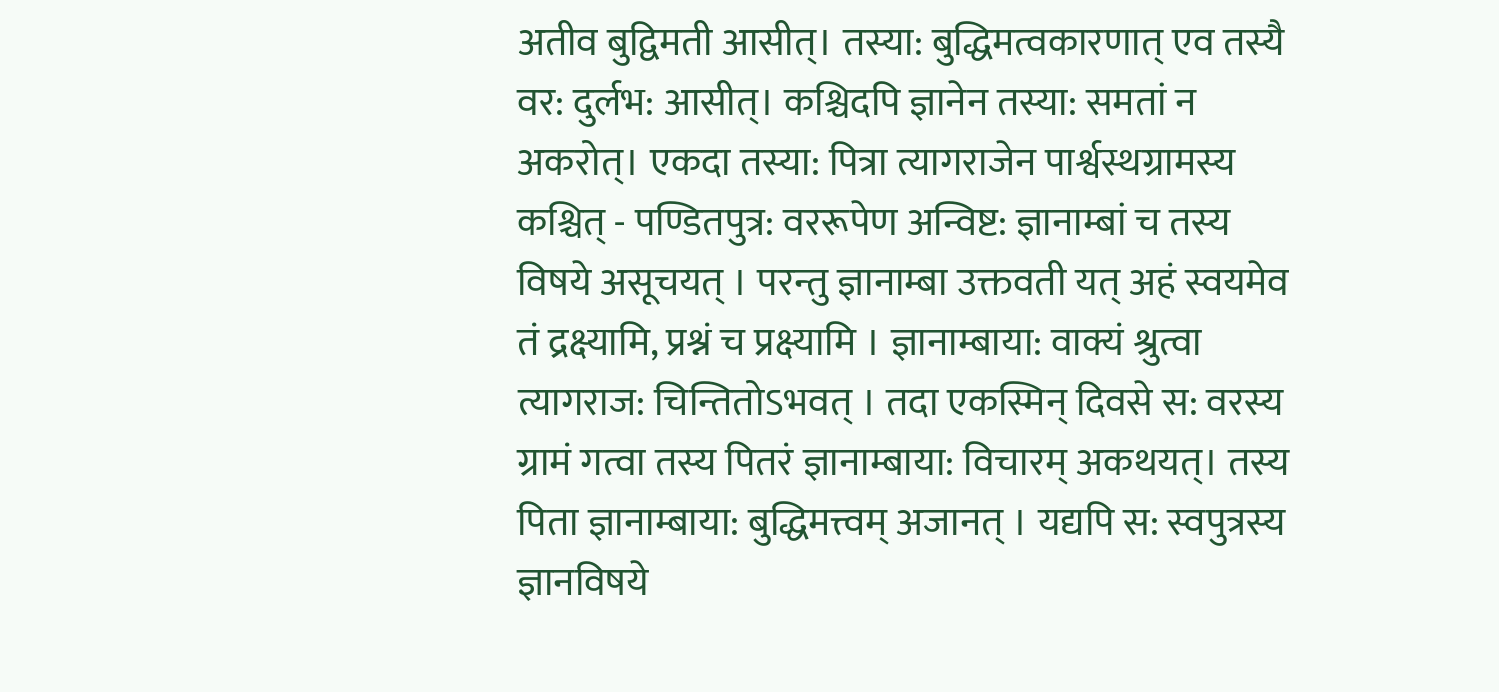अतीव बुद्विमती आसीत्। तस्या: बुद्धिमत्वकारणात् एव तस्यै वर: दुर्लभ: आसीत्। कश्चिदपि ज्ञानेन तस्या: समतां न अकरोत्। एकदा तस्या: पित्रा त्यागराजेन पार्श्वस्थग्रामस्य कश्चित् - पण्डितपुत्र: वररूपेण अन्विष्ट: ज्ञानाम्बां च तस्य विषये असूचयत् । परन्तु ज्ञानाम्बा उक्तवती यत् अहं स्वयमेव तं द्रक्ष्यामि, प्रश्नं च प्रक्ष्यामि । ज्ञानाम्बाया: वाक्यं श्रुत्वा त्यागराज: चिन्तितोऽभवत् । तदा एकस्मिन् दिवसे स: वरस्य ग्रामं गत्वा तस्य पितरं ज्ञानाम्बाया: विचारम् अकथयत्। तस्य पिता ज्ञानाम्बाया: बुद्धिमत्त्वम् अजानत् । यद्यपि स: स्वपुत्रस्य ज्ञानविषये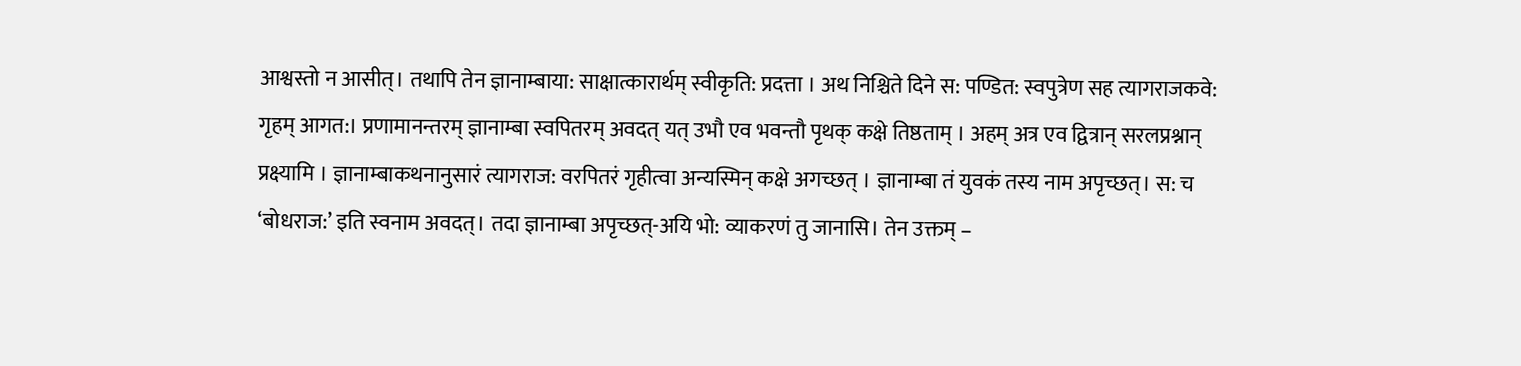आश्वस्तो न आसीत्। तथापि तेन ज्ञानाम्बाया: साक्षात्कारार्थम् स्वीकृति: प्रदत्ता । अथ निश्चिते दिने स: पण्डित: स्वपुत्रेण सह त्यागराजकवे: गृहम् आगत:। प्रणामानन्तरम् ज्ञानाम्बा स्वपितरम् अवदत् यत् उभौ एव भवन्तौ पृथक् कक्षे तिष्ठताम् । अहम् अत्र एव द्वित्रान् सरलप्रश्नान् प्रक्ष्यामि । ज्ञानाम्बाकथनानुसारं त्यागराज: वरपितरं गृहीत्वा अन्यस्मिन् कक्षे अगच्छत् । ज्ञानाम्बा तं युवकं तस्य नाम अपृच्छत्। स: च ‘बोधराज:’ इति स्वनाम अवदत्। तदा ज्ञानाम्बा अपृच्छत्-अयि भो: व्याकरणं तु जानासि। तेन उक्तम् –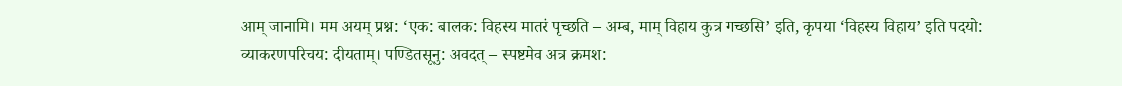आम् जानामि। मम अयम् प्रश्न: ‘एक: बालक: विहस्य मातरं पृच्छति – अम्ब, माम् विहाय कुत्र गच्छसि’ इति, कृपया ‘विहस्य विहाय’ इति पदयो: व्याकरणपरिचय: दीयताम्। पण्डितसूनु: अवदत् – स्पष्टमेव अत्र क्रमश: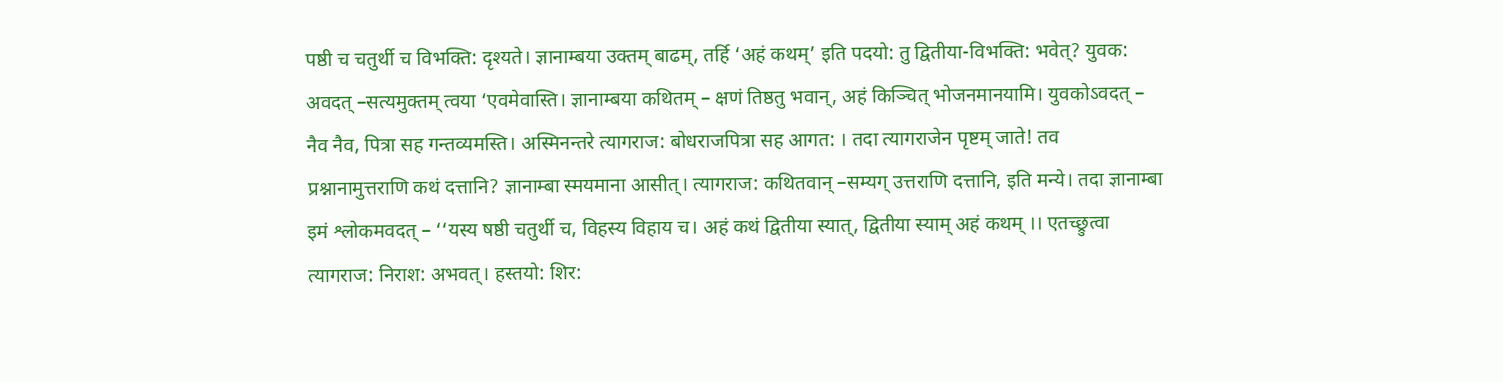पष्ठी च चतुर्थी च विभक्ति: दृश्यते। ज्ञानाम्बया उक्तम् बाढम्, तर्हि ‘अहं कथम्’ इति पदयो: तु द्वितीया-विभक्ति: भवेत्? युवक: अवदत् –सत्यमुक्तम् त्वया ‘एवमेवास्ति। ज्ञानाम्बया कथितम् – क्षणं तिष्ठतु भवान्, अहं किञ्चित् भोजनमानयामि। युवकोऽवदत् – नैव नैव, पित्रा सह गन्तव्यमस्ति। अस्मिनन्तरे त्यागराज: बोधराजपित्रा सह आगत: । तदा त्यागराजेन पृष्टम् जाते! तव प्रश्नानामुत्तराणि कथं दत्तानि? ज्ञानाम्बा स्मयमाना आसीत्। त्यागराज: कथितवान् –सम्यग् उत्तराणि दत्तानि, इति मन्ये। तदा ज्ञानाम्बा इमं श्लोकमवदत् – ‘‘यस्य षष्ठी चतुर्थी च, विहस्य विहाय च। अहं कथं द्वितीया स्यात्, द्वितीया स्याम् अहं कथम् ।। एतच्छ्रुत्वा त्यागराज: निराश: अभवत्। हस्तयो: शिर: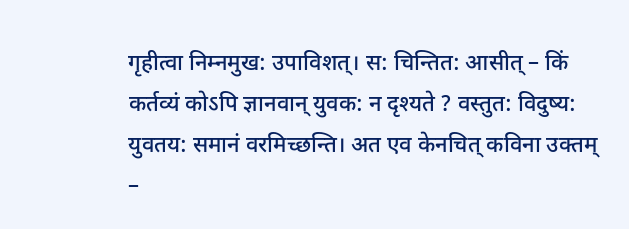गृहीत्वा निम्नमुख: उपाविशत्। स: चिन्तित: आसीत् – किं कर्तव्यं कोऽपि ज्ञानवान् युवक: न दृश्यते ? वस्तुत: विदुष्य: युवतय: समानं वरमिच्छन्ति। अत एव केनचित् कविना उक्तम् –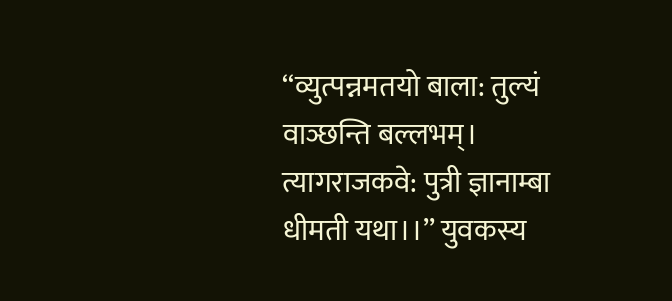‘‘व्युत्पन्नमतयो बाला: तुल्यं वाञ्छन्ति बल्लभम्। त्यागराजकवे: पुत्री ज्ञानाम्बा धीमती यथा।।’’ युवकस्य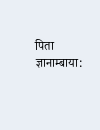पिता ज्ञानाम्बाया: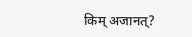किम् अजानत्?